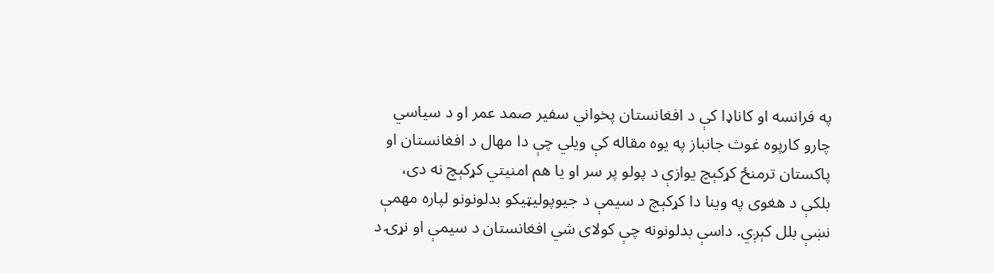په فرانسه او کاناډا کې د افغانستان پخواني سفیر صمد عمر او د سیاسي چارو کارپوه غوث جانباز په یوه مقاله کې ویلي چې دا مهال د افغانستان او پاکستان ترمنځ کړکېچ یوازې د پولو پر سر او یا هم امنیتي کړکېچ نه دی، بلکې د هغوی په وینا دا کړکېچ د سیمې د جیوپولیټیکو بدلونونو لپاره مهمې نښې بلل کېږي. داسې بدلونونه چې کولای شي افغانستان د سیمې او نړۍ د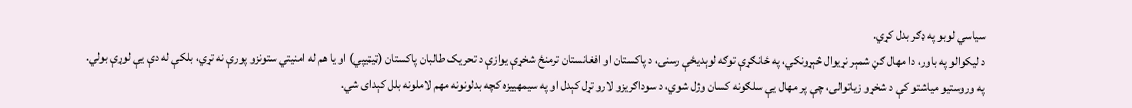سیاسي لوبو په ډګر بدل کړي.
د لیکوالو په باور، دا مهال ګڼ شمېر نړیوال څېړونکي، په ځانګړې توګه لوېدیځې رسنۍ، د پاکستان او افغانستان ترمنځ شخړې یوازې د تحریک طالبان پاکستان (ټيټيپي) او یا هم له امنیتي ستونزو پورې نه تړي، بلکې له دې یې لوړې بولي.
په وروستیو میاشتو کې د شخړو زیاتوالی، چې پر مهال یې سلګونه کسان وژل شوي، د سوداګریزو لارو تړل کېدل او په سیمهییزه کچه بدلونونه مهم لاملونه بلل کېدای شي.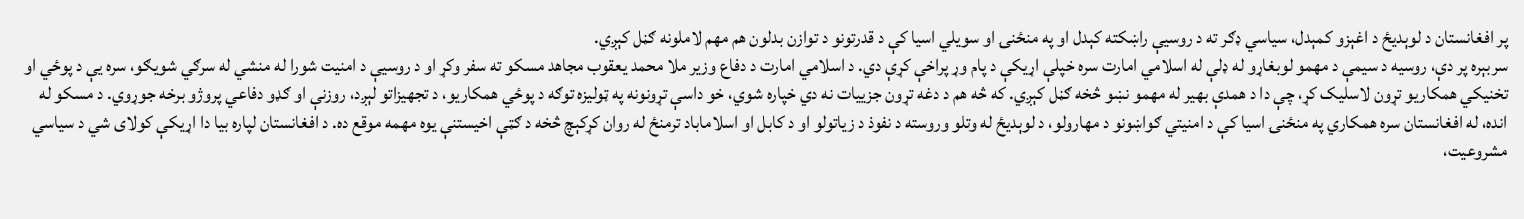پر افغانستان د لوېدیځ د اغېزو کمېدل، سیاسي ډګر ته د روسیې راښکته کېدل او په منځنۍ او سویلي اسیا کې د قدرتونو د توازن بدلون هم مهم لاملونه ګڼل کېږي.
سربېره پر دې، روسیه د سیمې د مهمو لوبغاړو له ډلې له اسلامي امارت سره خپلې اړیکې د پام وړ پراخې کړې دي. د اسلامي امارت د دفاع وزیر ملا محمد یعقوب مجاهد مسکو ته سفر وکړ او د روسیې د امنیت شورا له منشي له سرګي شویګو، سره یې د پوځي او تخنیکي همکاریو تړون لاسلیک کړ، چې دا د همدې بهیر له مهمو نښو څخه ګڼل کېږي. که څه هم د دغه تړون جزییات نه دي خپاره شوي، خو داسې تړونونه په ټولیزه توګه د پوځي همکاریو، د تجهیزاتو لېږد، روزنې او ګډو دفاعي پروژو برخه جوړوي. د مسکو له انده، له افغانستان سره همکاري په منځنۍ اسیا کې د امنیتي ګواښونو د مهارولو، د لوېدیځ له وتلو وروسته د نفوذ د زیاتولو او د کابل او اسلاماباد ترمنځ له روان کړکېچ څخه د ګټې اخیستنې یوه مهمه موقع ده. د افغانستان لپاره بیا دا اړیکې کولای شي د سیاسي مشروعیت،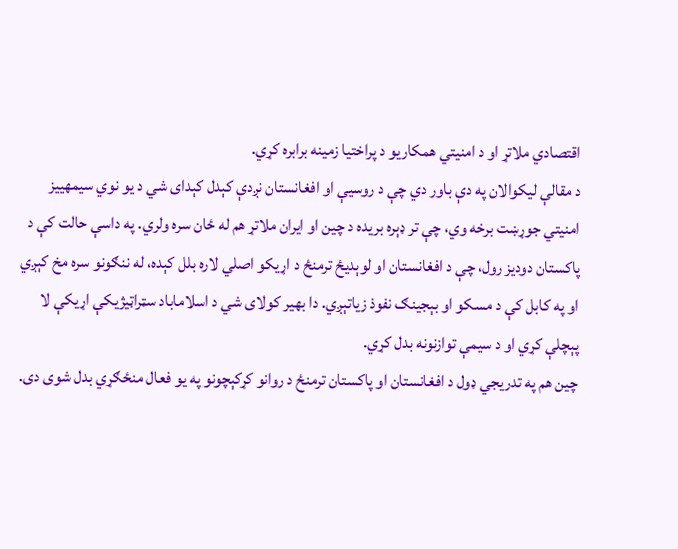اقتصادي ملاتړ او د امنیتي همکاریو د پراختیا زمینه برابره کړي.
د مقالې لیکوالان په دې باور دي چې د روسیې او افغانستان نږدې کېدل کېدای شي د یو نوي سیمهییز امنیتي جوړښت برخه وي، چې تر ډېره بریده د چین او ایران ملاتړ هم له ځان سره ولري. په داسې حالت کې د پاکستان دودیز رول، چې د افغانستان او لوېدیځ ترمنځ د اړیکو اصلي لاره بلل کېده، له ننګونو سره مخ کېږي او په کابل کې د مسکو او بېجینګ نفوذ زیاتېږي. دا بهیر کولای شي د اسلاماباد سټراټیژیکې اړیکې لا پېچلې کړي او د سیمې توازنونه بدل کړي.
چین هم په تدریجي ډول د افغانستان او پاکستان ترمنځ د روانو کړکېچونو په یو فعال منځګړي بدل شوی دی.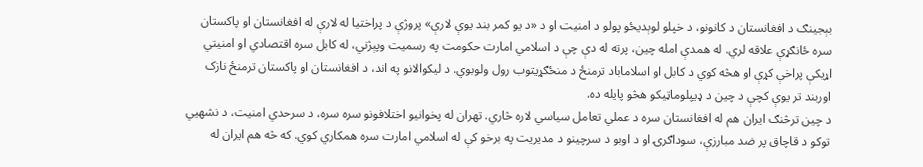بېجینګ د افغانستان د کانونو، د خپلو لوېدیځو پولو د امنیت او د «د یو کمر بند یوې لارې» پروژې د پراختیا له لارې له افغانستان او پاکستان سره ځانګړې علاقه لري. له همدې امله چین، پرته له دې چې د اسلامي امارت حکومت په رسمیت وپېژني، له کابل سره اقتصادي او امنیتي اړیکې پراخې کړې او هڅه کوي د کابل او اسلاماباد ترمنځ د منځګړیتوب رول ولوبوي. د لیکوالانو په اند، د افغانستان او پاکستان ترمنځ نازک اوربند تر یوې کچې د چین د ډیپلوماټیکو هڅو پایله ده.
د چین ترڅنګ ایران هم له افغانستان سره د عملي تعامل سیاسي لاره څاري. تهران له پخوانیو اختلافونو سره سره، د سرحدي امنیت، د نشهيي توکو د قاچاق پر ضد مبارزې، سوداګرۍ او د اوبو د سرچینو د مدیریت په برخو کې له اسلامي امارت سره همکاري کوي. که څه هم ایران له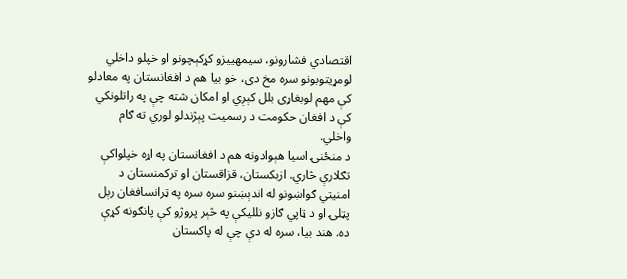اقتصادي فشارونو، سیمهییزو کړکېچونو او خپلو داخلي لومړیتوبونو سره مخ دی، خو بیا هم د افغانستان په معادلو کې مهم لوبغاړی بلل کېږي او امکان شته چې په راتلونکي کې د افغان حکومت د رسمیت پېژندلو لوري ته ګام واخلي.
د منځنۍ اسیا هېوادونه هم د افغانستان په اړه خپلواکې تګلارې څاري. ازبکستان، قزاقستان او ترکمنستان د امنیتي ګواښونو له اندېښنو سره سره په ټرانسافغان رېل پټلۍ او د ټاپي ګازو نللیکې په څېر پروژو کې پانګونه کړې ده. هند بیا، سره له دې چې له پاکستان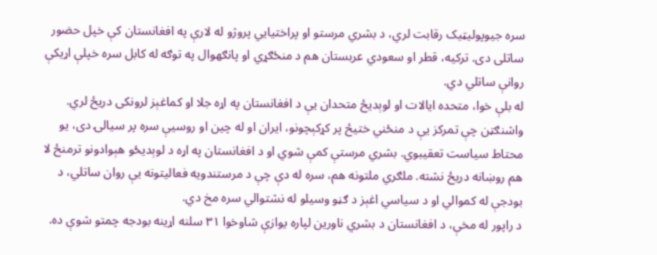سره جیوپولیټیک رقابت لري، د بشري مرستو او پراختیایي پروژو له لارې په افغانستان کې خپل حضور ساتلی دی. ترکیه، قطر او سعودي عربستان هم د منځګړي او پانګهوال په توګه له کابل سره خپلې اړیکې روانې ساتلي دي.
له بلې خوا، متحده ایالات او لوېدیځ متحدان یې د افغانستان په اړه جلا او کماغېز لرونکی دریځ لري. واشنګټن چې تمرکز یې د منځني ختیځ پر کړکېچونو، ایران او له چین او روسیې سره پر سیالۍ دی، یو محتاط سیاست تعقیبوي. بشري مرستې کمې شوي او د افغانستان په اړه د لوېدیځو هېوادونو ترمنځ لا هم روښانه دریځ نشته. ملګري ملتونه هم، سره له دې چې د مرستندویه فعالیتونه یې روان ساتلي، د بودجې له کموالي او د سیاسي اغېز د ګڼو وسیلو له نشتوالي سره مخ دي.
د راپور له مخې، د افغانستان د بشري ناورین لپاره یوازې شاوخوا ۳۱ سلنه اړینه بودجه چمتو شوې ده.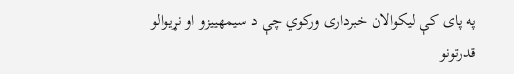په پای کې لیکوالان خبرداری ورکوي چې د سیمهییزو او نړیوالو قدرتونو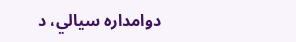دوامداره سیالي، د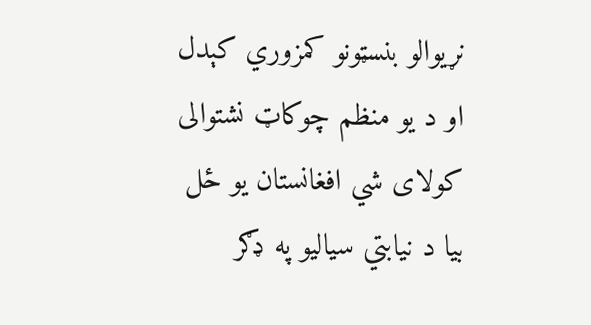نړیوالو بنسټونو کمزوري کېدل او د یو منظم چوکاټ نشتوالی کولای شي افغانستان یو ځل بیا د نیابتي سیالیو په ډګر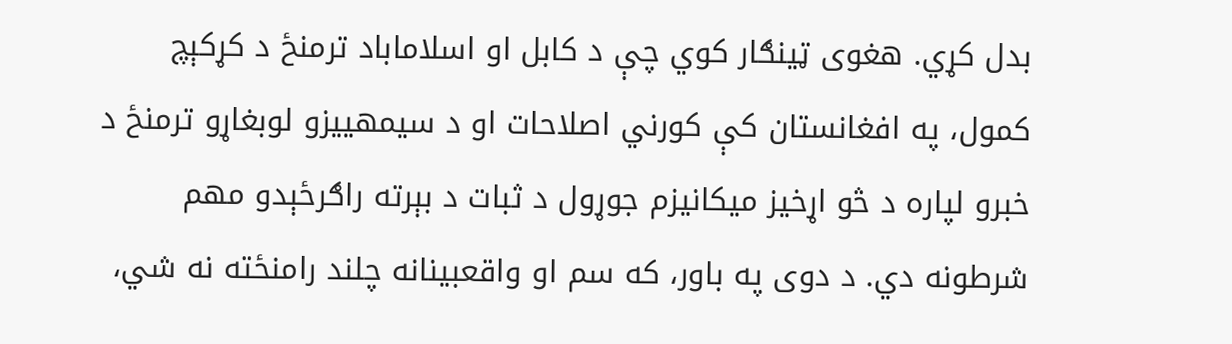بدل کړي. هغوی ټینګار کوي چې د کابل او اسلاماباد ترمنځ د کړکېچ کمول، په افغانستان کې کورني اصلاحات او د سیمهییزو لوبغاړو ترمنځ د خبرو لپاره د څو اړخیز میکانیزم جوړول د ثبات د بېرته راګرځېدو مهم شرطونه دي. د دوی په باور، که سم او واقعبینانه چلند رامنځته نه شي،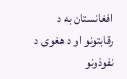افغانستان به د رقابتونو او د هغوی د نفوذونو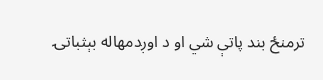ترمنځ بند پاتې شي او د اوږدمهاله بېثباتۍ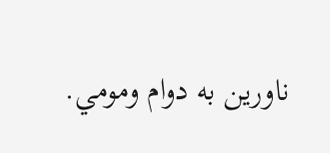ناورین به دوام ومومي.